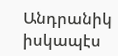Անդրանիկ իսկապէս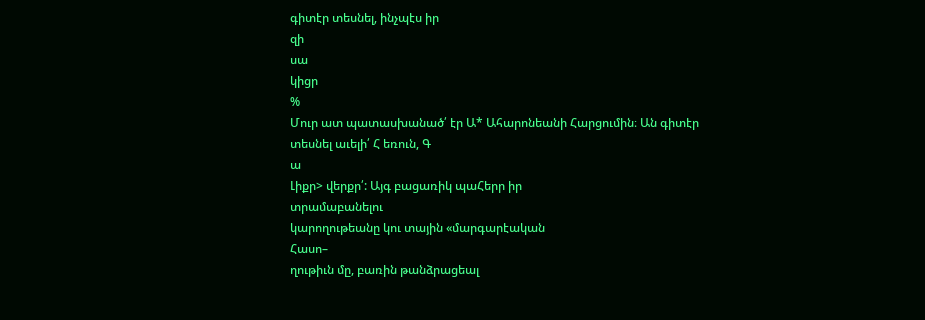գիտէր տեսնել, ինչպէս իր
զի
սա
կիցր
%
Մուր ատ պատասխանած՛ էր Ա* Ահարոնեանի Հարցումին։ Ան գիտէր
տեսնել աւելի՛ Հ եռուն, Գ
ա
Լիքր> վերքր՛: Այգ բացառիկ պաՀերր իր
տրամաբանելու
կարողութեանը կու տային «մարգարէական
Հասո–
ղութիւն մը, բառին թանձրացեալ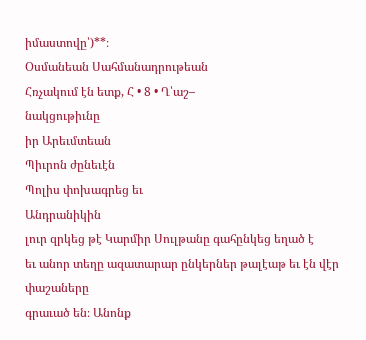իմաստովը՝)**։
Օսմանեան Սահմանադրութեան
Հռչակում էն ետք, Հ • 8 • Ղ՝աշ–
նակցութիւնը
իր Արեւմտեան
Պիւրոն ժընեւէն
Պոլիս փոխագրեց եւ
Անդրանիկին
լուր զրկեց թէ Կարմիր Սուլթանը գահընկեց եղած է
եւ անոր տեղը ազատարար ընկերներ թալէաթ եւ էն վէր փաշաները
գրաւած են։ Անոնք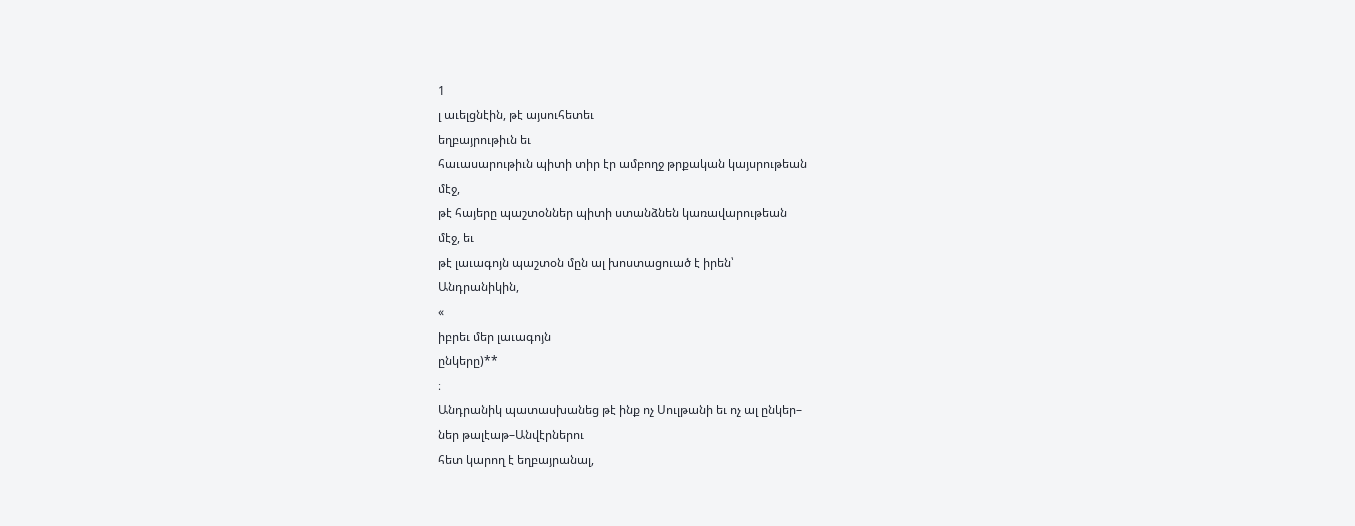1
լ աւելցնէին, թէ այսուհետեւ
եղբայրութիւն եւ
հաւասարութիւն պիտի տիր էր ամբողջ թրքական կայսրութեան
մէջ,
թէ հայերը պաշտօններ պիտի ստանձնեն կառավարութեան
մէջ, եւ
թէ լաւագոյն պաշտօն մըն ալ խոստացուած է իրեն՝
Անդրանիկին,
«
իբրեւ մեր լաւագոյն
ընկերը)**
։
Անդրանիկ պատասխանեց թէ ինք ոչ Սուլթանի եւ ոչ ալ ընկեր–
ներ թալէաթ–Անվէրներու
հետ կարող է եղբայրանալ,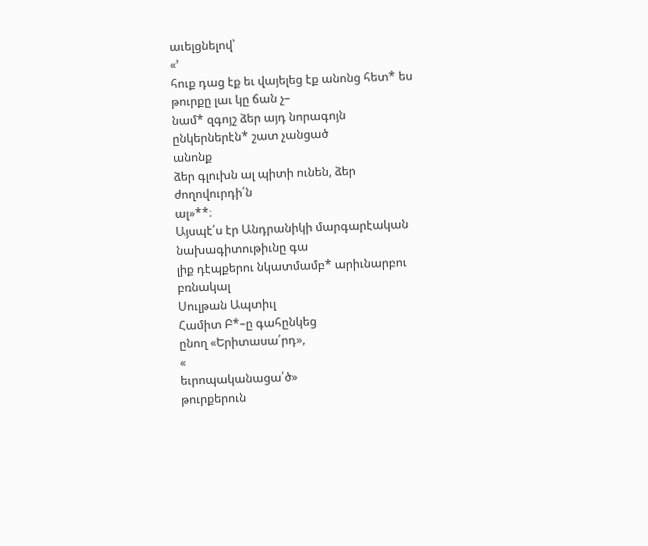աւելցնելով՝
«՚
հուք դաց էք եւ վայելեց էք անոնց հետ* ես թուրքը լաւ կը ճան չ–
նամ* զգոյշ ձեր այդ նորագոյն
ընկերներէն* շատ չանցած
անոնք
ձեր գլուխն ալ պիտի ունեն, ձեր ժողովուրդի՛ն
ալ»**։
Այսպէ՛ս էր Անդրանիկի մարգարէական
նախագիտութիւնը գա
լիք դէպքերու նկատմամբ* արիւնարբու բռնակալ
Սուլթան Ապտիւլ
Համիտ Բ*–ը գահընկեց
ընող «Երիտասա՛րդ»,
«
եւրոպականացա՛ծ»
թուրքերուն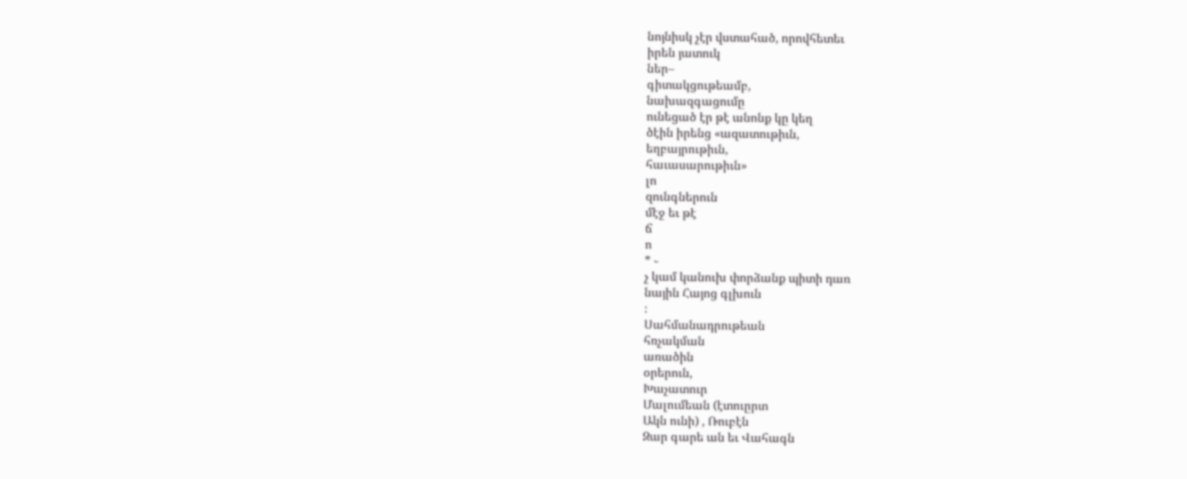նոյնիսկ չէր վստահած, որովհետեւ
իրեն յատուկ
ներ–
գիտակցութեամբ,
նախազգացումը
ունեցած էր թէ անոնք կը կեղ
ծէին իրենց «ազատութիւն,
եղբայրութիւն,
հաւասարութիւն»
լո
զունգներուն
մէջ եւ թէ
ճ
ո
* ֊
չ կամ կանուխ փորձանք պիտի դառ
նային Հայոց գլխուն
։
Սահմանադրութեան
հռչակման
առածին
օրերուն,
Խաչատուր
Մալումեան (էտուըրտ
Ակն ունի) , Ռուբէն
Զար գարե ան եւ Վահագն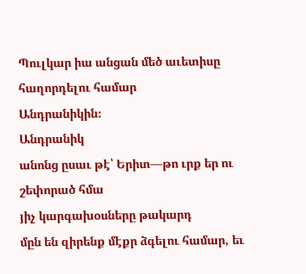Պուլկար իա անցան մեծ աւետիսը հաղորդելու համար
Անդրանիկին։
Անդրանիկ
անոնց ըսաւ թէ՝ Երիտ—թո ւրք եր ու շեփորած հմա
յիչ կարգախօսները թակարդ
մըն են զիրենք մէքր ձգելու համար, եւ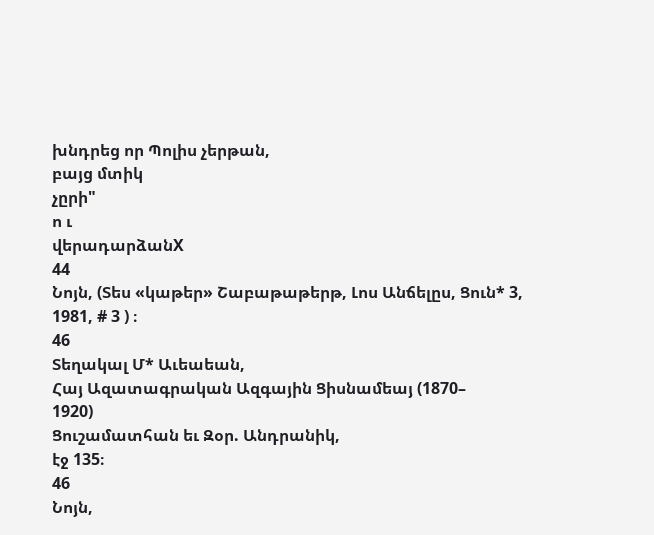խնդրեց որ Պոլիս չերթան,
բայց մտիկ
չըրի"
ո ւ
վերադարձանX
44
Նոյն, (Տես «կաթեր» Շաբաթաթերթ, Լոս Անճելըս, Ցուն* 3,
1981, # 3 ) ։
46
Տեղակալ Մ* Աւեաեան,
Հայ Ազատագրական Ազգային Ցիսնամեայ (1870–
1920)
Ցուշամատհան եւ Զօր. Անդրանիկ,
էջ 135։
46
Նոյն,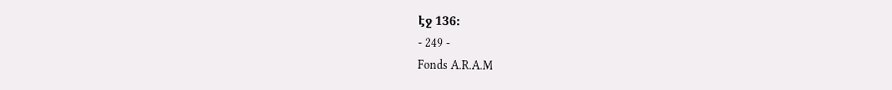էջ 136։
- 249 -
Fonds A.R.A.M